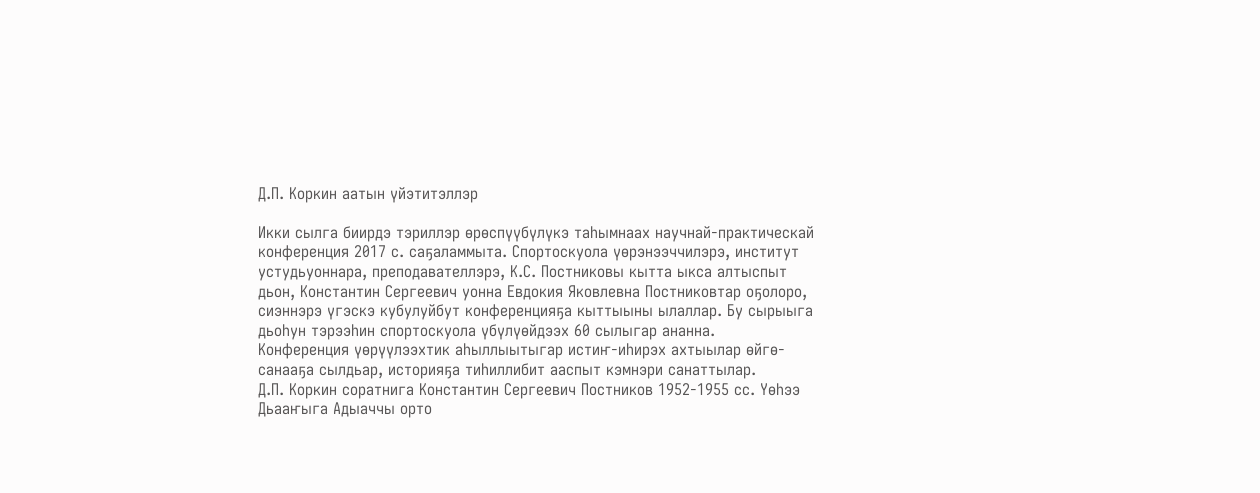Д.П. Коркин аатын үйэтитэллэр

Икки сылга биирдэ тэриллэр өрөспүүбүлүкэ таһымнаах научнай-практическай конференция 2017 с. саҕаламмыта. Спортоскуола үөрэнээччилэрэ, институт устудьуоннара, преподавателлэрэ, К.С. Постниковы кытта ыкса алтыспыт дьон, Константин Сергеевич уонна Евдокия Яковлевна Постниковтар оҕолоро, сиэннэрэ үгэскэ кубулуйбут конференцияҕа кыттыыны ылаллар. Бу сырыыга дьоһун тэрээһин спортоскуола үбүлүөйдээх 60 сылыгар ананна.
Конференция үөрүүлээхтик аһыллыытыгар истиҥ-иһирэх ахтыылар өйгө-санааҕа сылдьар, историяҕа тиһиллибит ааспыт кэмнэри санаттылар.
Д.П. Коркин соратнига Константин Сергеевич Постников 1952-1955 сс. Үөһээ Дьааҥыга Адыаччы орто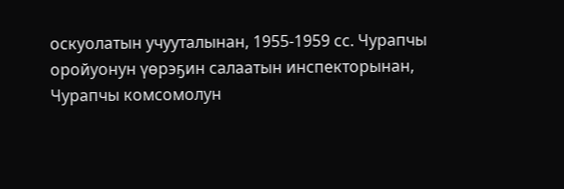оскуолатын учууталынан, 1955-1959 сс. Чурапчы оройуонун үөрэҕин салаатын инспекторынан, Чурапчы комсомолун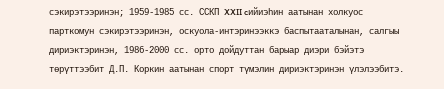сэкирэтээринэн; 1959-1985 сс. ССКП XXII cийиэһин аатынан холкуос парткомун сэкирэтээринэн, оскуола-интэринээккэ баспытааталынан, салгыы дириэктэринэн, 1986-2000 сс. орто дойдуттан барыар диэри бэйэтэ төрүттээбит Д.П. Коркин аатынан спорт түмэлин дириэктэринэн үлэлээбитэ.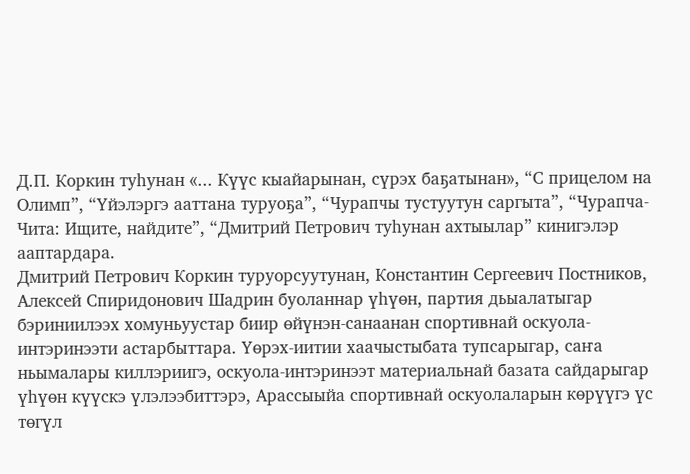Д.П. Коркин туһунан «... Күүс кыайарынан, сүрэх баҕатынан», “С прицелом на Олимп”, “Үйэлэргэ ааттана туруоҕа”, “Чурапчы тустуутун саргыта”, “Чурапча-Чита: Ищите, найдите”, “Дмитрий Петрович туһунан ахтыылар” кинигэлэр ааптардара.
Дмитрий Петрович Коркин туруорсуутунан, Константин Сергеевич Постников, Алексей Спиридонович Шадрин буоланнар үһүөн, партия дьыалатыгар бэриниилээх хомуньуустар биир өйүнэн-санаанан спортивнай оскуола-интэринээти астарбыттара. Үөрэх-иитии хаачыстыбата тупсарыгар, саҥа ньымалары киллэриигэ, оскуола-интэринээт материальнай базата сайдарыгар үһүөн күүскэ үлэлээбиттэрэ, Арассыыйа спортивнай оскуолаларын көрүүгэ үс төгүл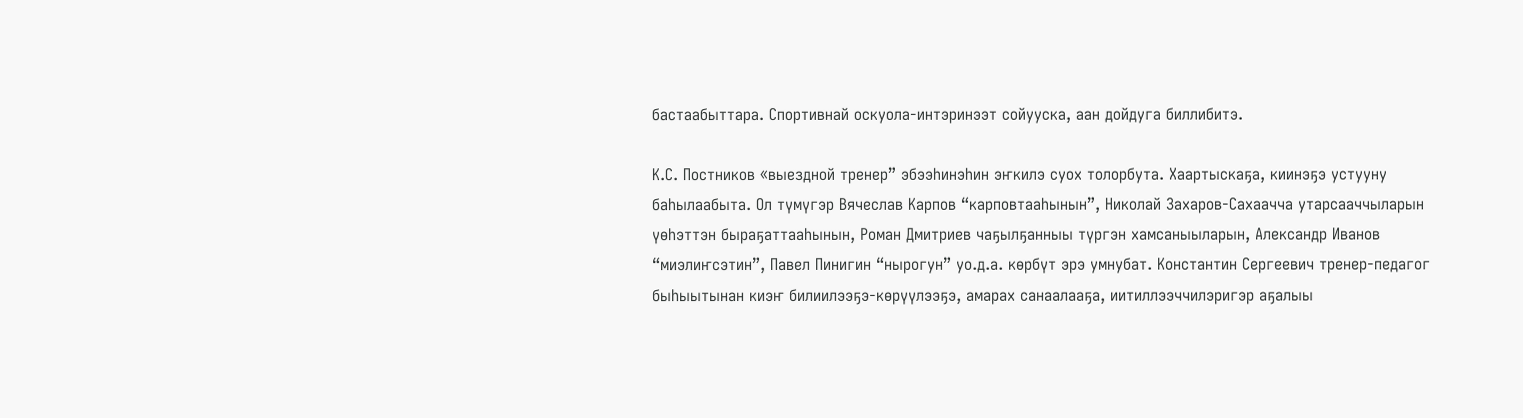бастаабыттара. Спортивнай оскуола-интэринээт сойууска, аан дойдуга биллибитэ.

К.С. Постников «выездной тренер” эбээһинэһин эҥкилэ суох толорбута. Хаартыскаҕа, киинэҕэ устууну баһылаабыта. Ол түмүгэр Вячеслав Карпов “карповтааһынын”, Николай Захаров-Сахаачча утарсааччыларын үөһэттэн быраҕаттааһынын, Роман Дмитриев чаҕылҕанныы түргэн хамсаныыларын, Александр Иванов “миэлиҥсэтин”, Павел Пинигин “нырогун” уо.д.а. көрбүт эрэ умнубат. Константин Сергеевич тренер-педагог быһыытынан киэҥ билиилээҕэ-көрүүлээҕэ, амарах санаалааҕа, иитиллээччилэригэр аҕалыы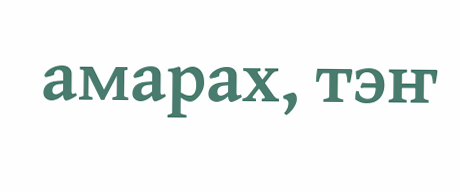амарах, тэҥ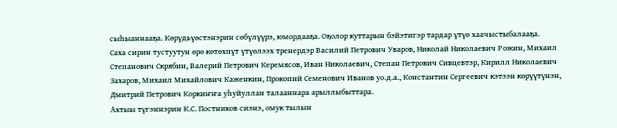сыһыаннааҕа. Көрүдьүөстэнэрин сөбүлүүрэ, юмордааҕа. Оҕолор куттарын бэйэтигэр тардар үтүө хаачыстыбалааҕа.
Саха сирин тустуутун өрө көтөхпүт үтүөлээх тренердэр Василий Петрович Уваров, Николай Николаевич Рожин, Михаил Степанович Скрябин, Валерий Петрович Керемясов, Иван Николаевич, Степан Петрович Сивцевтэр, Кирилл Николаевич Захаров, Михаил Михайлович Каженкин, Прокопий Семенович Иванов уо.д.а., Константин Сергеевич кэтээн көрүүтүнэн, Дмитрий Петрович Коркиҥҥа уһуйуллан талааннара арыллыбыттара.
Ахтыы түгэннэрин К.С. Постников сиэнэ, омук тылын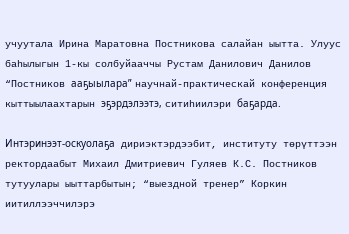учуутала Ирина Маратовна Постникова салайан ыытта. Улуус баһылыгын 1-кы солбуйааччы Рустам Данилович Данилов “Постников ааҕыылара” научнай-практическай конференция кыттыылаахтарын эҕэрдэлээтэ, ситиһиилэри баҕарда.

Интэринээт-оскуолаҕа дириэктэрдээбит, институту төрүттээн ректордаабыт Михаил Дмитриевич Гуляев К.С. Постников тутуулары ыыттарбытын; “выездной тренер” Коркин иитиллээччилэрэ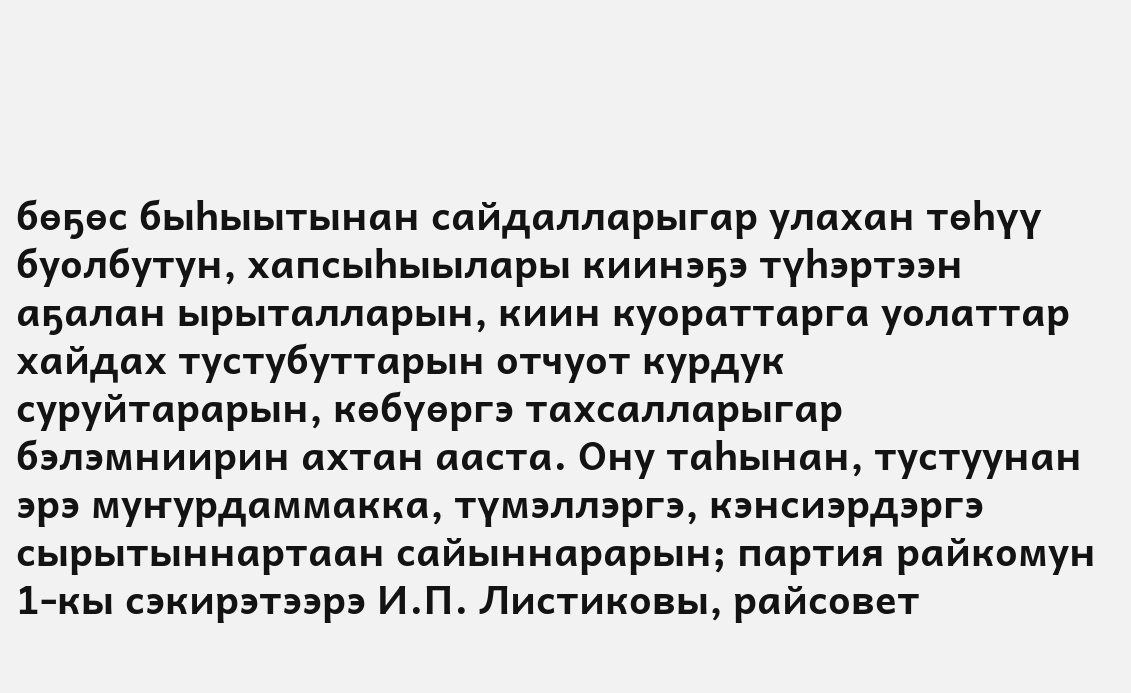бөҕөс быһыытынан сайдалларыгар улахан төһүү буолбутун, хапсыһыылары киинэҕэ түһэртээн аҕалан ырыталларын, киин куораттарга уолаттар хайдах тустубуттарын отчуот курдук суруйтарарын, көбүөргэ тахсалларыгар бэлэмниирин ахтан ааста. Ону таһынан, тустуунан эрэ муҥурдаммакка, түмэллэргэ, кэнсиэрдэргэ сырытыннартаан сайыннарарын; партия райкомун 1-кы сэкирэтээрэ И.П. Листиковы, райсовет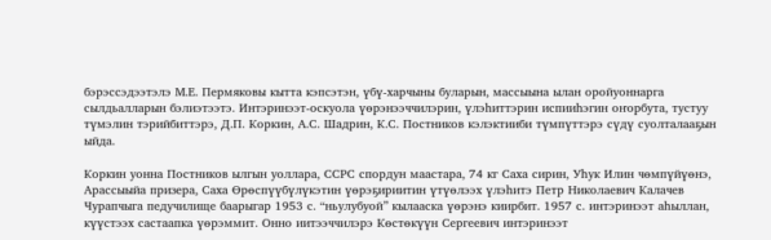бэрэссэдээтэлэ М.Е. Пермяковы кытта кэпсэтэн, үбү-харчыны буларын, массыына ылан оройуоннарга сылдьалларын бэлиэтээтэ. Интэринээт-оскуола үөрэнээччилэрин, үлэһиттэрин испииһэгин оҥорбута, тустуу түмэлин тэрийбиттэрэ, Д.П. Коркин, А.С. Шадрин, К.С. Постников кэлэктииби түмпүттэрэ сүдү суолталааҕын ыйда.

Коркин уонна Постников ылгын уоллара, ССРС спордун маастара, 74 кг Саха сирин, Уһук Илин чөмпүйүөнэ, Арассыыйа призера, Саха Өрөспүүбүлүкэтин үөрэҕириитин үтүөлээх үлэһитэ Петр Николаевич Калачев Чурапчыга педучилище баарыгар 1953 с. “ньулубуой” кылааска үөрэнэ киирбит. 1957 с. интэринээт аһыллан, күүстээх састаапка үөрэммит. Онно иитээччилэрэ Көстөкүүн Сергеевич интэринээт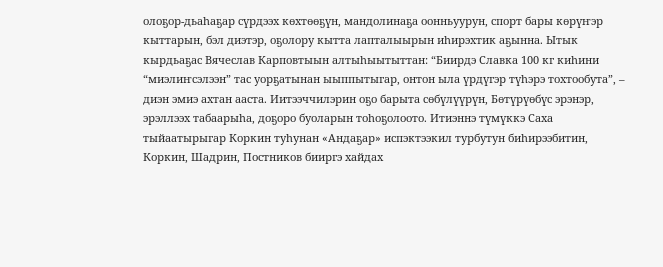олоҕор-дьаһаҕар сүрдээх көхтөөҕүн, мандолинаҕа оонньуурун, спорт бары көрүҥэр кыттарын, бэл диэтэр, оҕолору кытта лапталыырын иһирэхтик аҕынна. Ытык кырдьаҕас Вячеслав Карповтыын алтыһыытыттан: “Биирдэ Славка 100 кг киһини “миэлиҥсэлээн” тас уорҕатынан ыыппытыгар, онтон ыла үрдүгэр түһэрэ тохтообута”, – диэн эмиэ ахтан ааста. Иитээччилэрин оҕо барыта сөбүлүүрүн, Бөтүрүөбүс эрэнэр, эрэллээх табаарыһа, доҕоро буоларын тоһоҕолоото. Итиэннэ түмүккэ Саха тыйаатырыгар Коркин туһунан «Андаҕар» испэктээкил турбутун биһирээбитин, Коркин, Шадрин, Постников бииргэ хайдах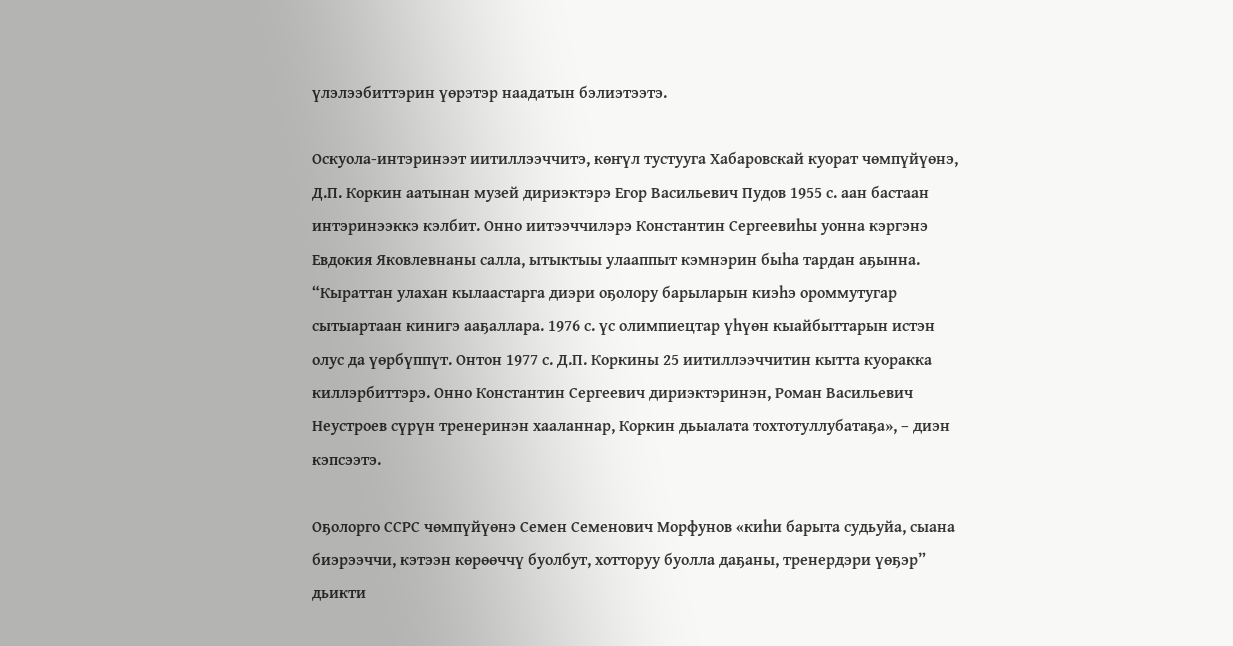үлэлээбиттэрин үөрэтэр наадатын бэлиэтээтэ.

Оскуола-интэринээт иитиллээччитэ, көҥүл тустууга Хабаровскай куорат чөмпүйүөнэ, Д.П. Коркин аатынан музей дириэктэрэ Егор Васильевич Пудов 1955 с. аан бастаан интэринээккэ кэлбит. Онно иитээччилэрэ Константин Сергеевиһы уонна кэргэнэ Евдокия Яковлевнаны салла, ытыктыы улааппыт кэмнэрин быһа тардан аҕынна. “Кыраттан улахан кылаастарга диэри оҕолору барыларын киэһэ ороммутугар сытыартаан кинигэ ааҕаллара. 1976 с. үс олимпиецтар үһүөн кыайбыттарын истэн олус да үөрбүппүт. Онтон 1977 с. Д.П. Коркины 25 иитиллээччитин кытта куоракка киллэрбиттэрэ. Онно Константин Сергеевич дириэктэринэн, Роман Васильевич Неустроев сүрүн тренеринэн хааланнар, Коркин дьыалата тохтотуллубатаҕа», – диэн кэпсээтэ.

Оҕолорго ССРС чөмпүйүөнэ Семен Семенович Морфунов «киһи барыта судьуйа, сыана биэрээччи, кэтээн көрөөччү буолбут, хотторуу буолла даҕаны, тренердэри үөҕэр” дьикти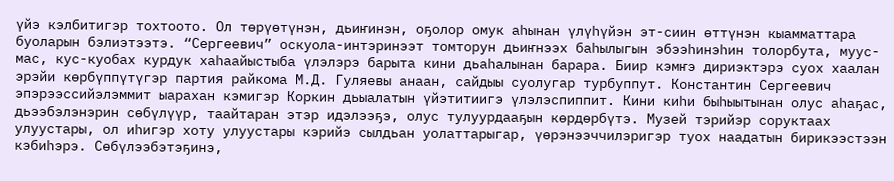үйэ кэлбитигэр тохтоото. Ол төрүөтүнэн, дьиҥинэн, оҕолор омук аһынан үлүһүйэн эт-сиин өттүнэн кыамматтара буоларын бэлиэтээтэ. “Сергеевич” оскуола-интэринээт томторун дьиҥнээх баһылыгын эбээһинэһин толорбута, муус-мас, кус-куобах курдук хаһаайыстыба үлэлэрэ барыта кини дьаһалынан барара. Биир кэмҥэ дириэктэрэ суох хаалан эрэйи көрбүппүтүгэр партия райкома М.Д. Гуляевы анаан, сайдыы суолугар турбуппут. Константин Сергеевич эпэрээссийэлэммит ыарахан кэмигэр Коркин дьыалатын үйэтитиигэ үлэлэспиппит. Кини киһи быһыытынан олус аһаҕас, дьээбэлэнэрин сөбүлүүр, таайтаран этэр идэлээҕэ, олус тулуурдааҕын көрдөрбүтэ. Музей тэрийэр соруктаах улуустары, ол иһигэр хоту улуустары кэрийэ сылдьан уолаттарыгар, үөрэнээччилэригэр туох наадатын бирикээстээн кэбиһэрэ. Сөбүлээбэтэҕинэ,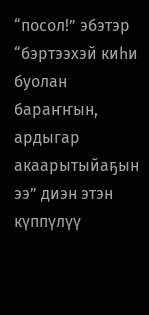“посол!” эбэтэр “бэртээхэй киһи буолан бараҥҥын, ардыгар акаарытыйаҕын ээ” диэн этэн күппүлүү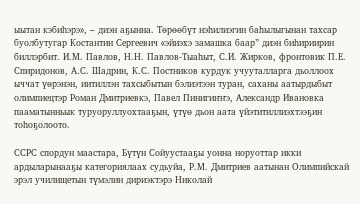ыытан кэбиһэрэ», – диэн аҕынна. Төрөөбүт нэһилиэгин баһылыгынан тахсар буолбутугар Костантин Сергеевич «эйиэхэ замашка баар” диэн биһириирин биллэрбит. И.М. Павлов, Н.Н. Павлов-Тыаһыт, С.И. Жирков, фронтовик П.Е. Спиридонов, А.С. Шадрин, К.С. Постников курдук учууталларга дьоллоох ыччат үөрэнэн, иитиллэн тахсыбытын бэлиэтээн туран, саханы аатырдыбыт олимпиецтэр Роман Дмитриевкэ, Павел Пинигиҥҥэ, Александр Ивановка пааматынньык туруоруллуохтааҕын, үтүө дьон аата үйэтитиллиэхтээҕин тоһоҕолоото.

ССРС спордун маастара, Бүтүн Сойуустааҕы уонна норуоттар икки ардыларынааҕы категориялаах судьуйа, Р.М. Дмитриев аатынан Олимпийскай эрэл училищетын түмэлин дириэктэрэ Николай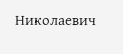Николаевич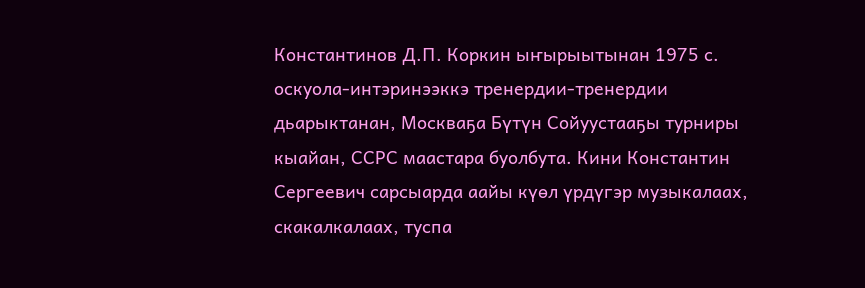Константинов Д.П. Коркин ыҥырыытынан 1975 с. оскуола-интэринээккэ тренердии-тренердии дьарыктанан, Москваҕа Бүтүн Сойуустааҕы турниры кыайан, ССРС маастара буолбута. Кини Константин Сергеевич сарсыарда аайы күөл үрдүгэр музыкалаах, скакалкалаах, туспа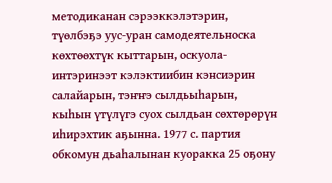методиканан сэрээккэлэтэрин, түөлбэҕэ уус-уран самодеятельноска көхтөөхтүк кыттарын, оскуола-интэринээт кэлэктиибин кэнсиэрин салайарын, тэҥҥэ сылдьыһарын, кыһын үтүлүгэ суох сылдьан сөхтөрөрүн иһирэхтик аҕынна. 1977 с. партия обкомун дьаһалынан куоракка 25 оҕону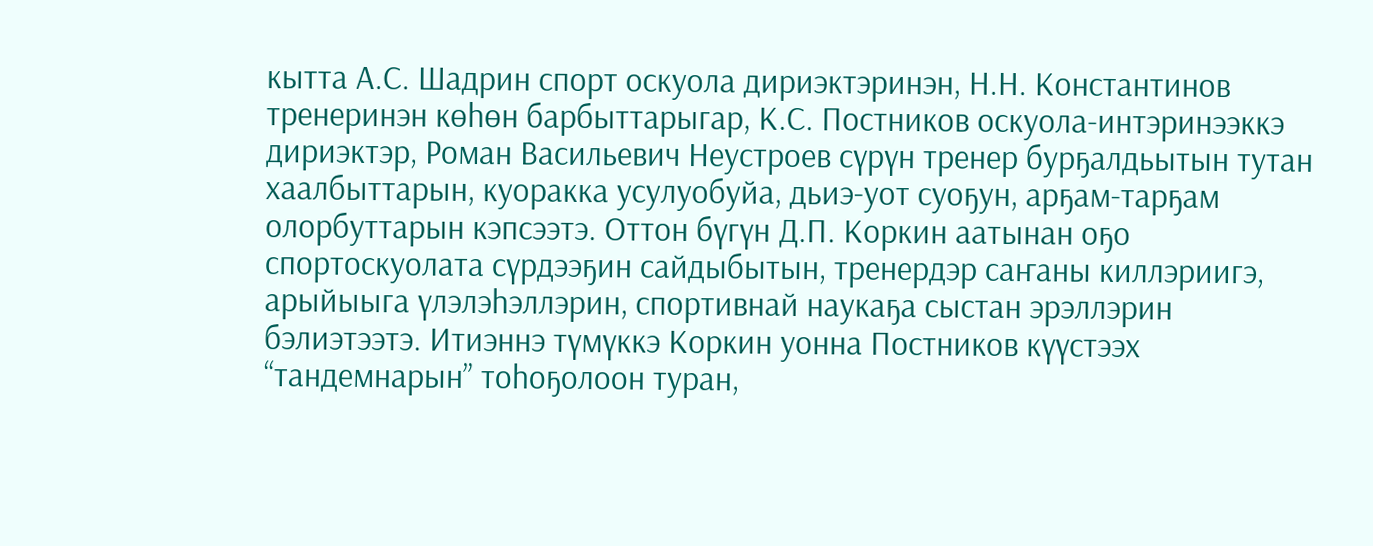кытта А.С. Шадрин спорт оскуола дириэктэринэн, Н.Н. Константинов тренеринэн көһөн барбыттарыгар, К.С. Постников оскуола-интэринээккэ дириэктэр, Роман Васильевич Неустроев сүрүн тренер бурҕалдьытын тутан хаалбыттарын, куоракка усулуобуйа, дьиэ-уот суоҕун, арҕам-тарҕам олорбуттарын кэпсээтэ. Оттон бүгүн Д.П. Коркин аатынан оҕо спортоскуолата сүрдээҕин сайдыбытын, тренердэр саҥаны киллэриигэ, арыйыыга үлэлэһэллэрин, спортивнай наукаҕа сыстан эрэллэрин бэлиэтээтэ. Итиэннэ түмүккэ Коркин уонна Постников күүстээх “тандемнарын” тоһоҕолоон туран,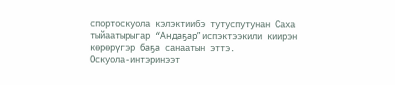спортоскуола кэлэктиибэ тутуспутунан Саха тыйаатырыгар “Андаҕар” испэктээкили киирэн көрөрүгэр баҕа санаатын эттэ.
Оскуола-интэринээт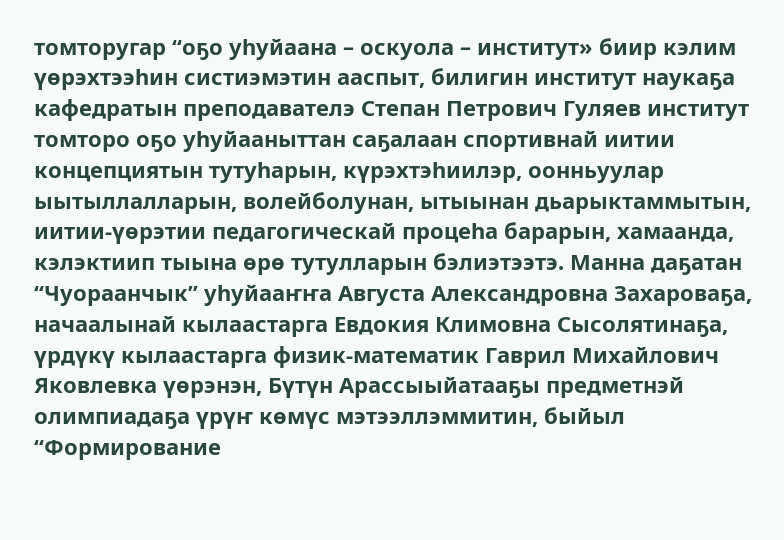томторугар “оҕо уһуйаана – оскуола – институт» биир кэлим үөрэхтээһин систиэмэтин ааспыт, билигин институт наукаҕа кафедратын преподавателэ Степан Петрович Гуляев институт томторо оҕо уһуйааныттан саҕалаан спортивнай иитии концепциятын тутуһарын, күрэхтэһиилэр, оонньуулар ыытыллалларын, волейболунан, ытыынан дьарыктаммытын, иитии-үөрэтии педагогическай процеһа барарын, хамаанда, кэлэктиип тыына өрө тутулларын бэлиэтээтэ. Манна даҕатан “Чуораанчык” уһуйааҥҥа Августа Александровна Захароваҕа, начаалынай кылаастарга Евдокия Климовна Сысолятинаҕа, үрдүкү кылаастарга физик-математик Гаврил Михайлович Яковлевка үөрэнэн, Бүтүн Арассыыйатааҕы предметнэй олимпиадаҕа үрүҥ көмүс мэтээллэммитин, быйыл “Формирование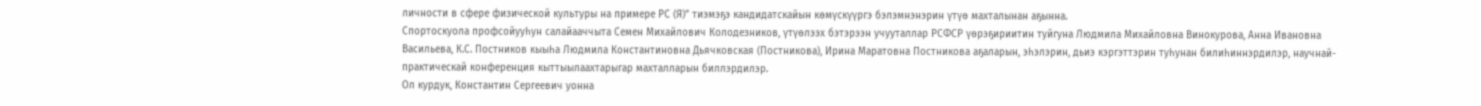личности в сфере физической культуры на примере РС (Я)” тиэмэҕэ кандидатскайын көмүскүүргэ бэлэмнэнэрин үтүө махталынан аҕынна.
Спортоскуола профсойууһун салайааччыта Семен Михайлович Колодезников, үтүөлээх бэтэрээн учууталлар РСФСР үөрэҕириитин туйгуна Людмила Михайловна Винокурова, Анна Ивановна Васильева, К.С. Постников кыыһа Людмила Константиновна Дьячковская (Постникова), Ирина Маратовна Постникова аҕаларын, эһэлэрин, дьиэ кэргэттэрин туһунан билиһиннэрдилэр, научнай-практическай конференция кыттыылаахтарыгар махталларын биллэрдилэр.
Ол курдук, Константин Сергеевич уонна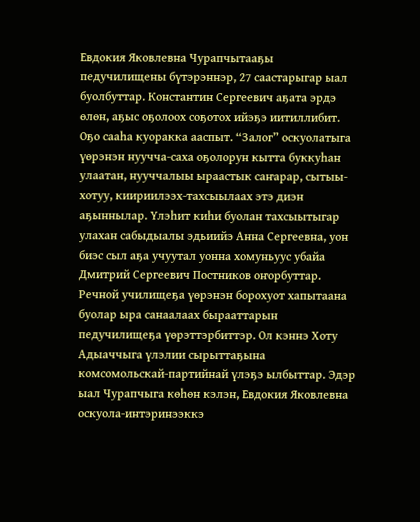Евдокия Яковлевна Чурапчытааҕы педучилищены бүтэрэннэр, 27 саастарыгар ыал буолбуттар. Константин Сергеевич аҕата эрдэ өлөн, аҕыс оҕолоох соҕотох ийэҕэ иитиллибит. Оҕо сааһа куоракка ааспыт. “Залог” оскуолатыга үөрэнэн нуучча-саха оҕолорун кытта буккуһан улаатан, нууччалыы ыраастык саҥарар, сытыы-хотуу, киириилээх-тахсыылаах этэ диэн аҕыннылар. Үлэһит киһи буолан тахсыытыгар улахан сабыдыалы эдьиийэ Анна Сергеевна, уон биэс сыл аҕа учуутал уонна хомуньуус убайа Дмитрий Сергеевич Постников оҥорбуттар. Речной училищеҕа үөрэнэн борохуот хапытаана буолар ыра санаалаах бырааттарын педучилищеҕа үөрэттэрбиттэр. Ол кэннэ Хоту Адыаччыга үлэлии сырыттаҕына комсомольскай-партийнай үлэҕэ ылбыттар. Эдэр ыал Чурапчыга көһөн кэлэн, Евдокия Яковлевна оскуола-интэринээккэ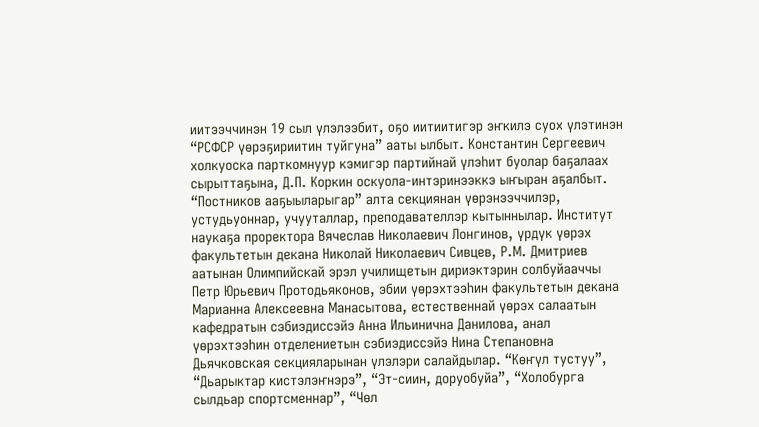иитээччинэн 19 сыл үлэлээбит, оҕо иитиитигэр эҥкилэ суох үлэтинэн “РСФСР үөрэҕириитин туйгуна” ааты ылбыт. Константин Сергеевич холкуоска парткомнуур кэмигэр партийнай үлэһит буолар баҕалаах сырыттаҕына, Д.П. Коркин оскуола-интэринээккэ ыҥыран аҕалбыт.
“Постников ааҕыыларыгар” алта секциянан үөрэнээччилэр, устудьуоннар, учууталлар, преподавателлэр кытыннылар. Институт наукаҕа проректора Вячеслав Николаевич Лонгинов, үрдүк үөрэх факультетын декана Николай Николаевич Сивцев, Р.М. Дмитриев аатынан Олимпийскай эрэл училищетын дириэктэрин солбуйааччы Петр Юрьевич Протодьяконов, эбии үөрэхтээһин факультетын декана Марианна Алексеевна Манасытова, естественнай үөрэх салаатын кафедратын сэбиэдиссэйэ Анна Ильинична Данилова, анал үөрэхтээһин отделениетын сэбиэдиссэйэ Нина Степановна Дьячковская секцияларынан үлэлэри салайдылар. “Көҥүл тустуу”, “Дьарыктар кистэлэҥнэрэ”, “Эт-сиин, доруобуйа”, “Холобурга сылдьар спортсменнар”, “Чөл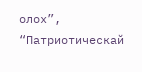олох”, “Патриотическай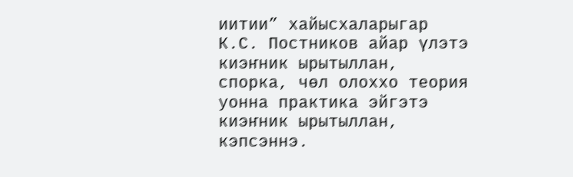иитии” хайысхаларыгар К.С. Постников айар үлэтэ киэҥник ырытыллан, спорка, чөл олоххо теория уонна практика эйгэтэ киэҥник ырытыллан, кэпсэннэ.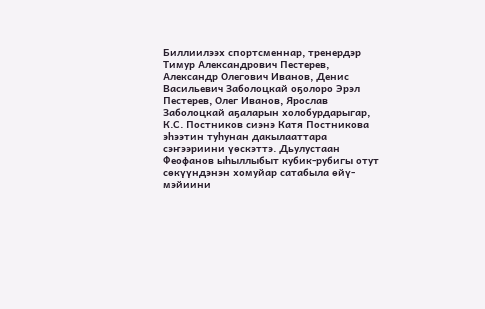Биллиилээх спортсменнар, тренердэр Тимур Александрович Пестерев, Александр Олегович Иванов, Денис Васильевич Заболоцкай оҕолоро Эрэл Пестерев, Олег Иванов, Ярослав Заболоцкай аҕаларын холобурдарыгар, К.С. Постников сиэнэ Катя Постникова эһээтин туһунан дакылааттара сэҥээриини үөскэттэ. Дьулустаан Феофанов ыһыллыбыт кубик-рубигы отут сөкүүндэнэн хомуйар сатабыла өйү-мэйиини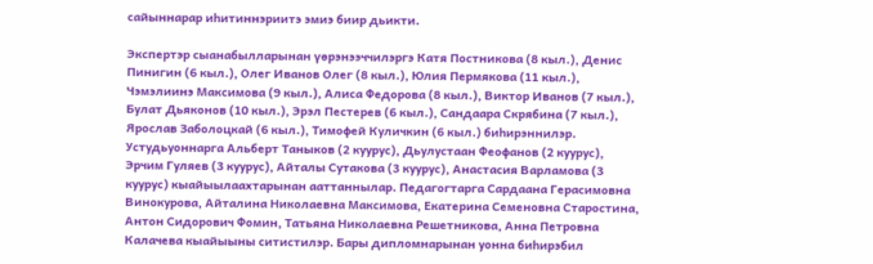сайыннарар иһитиннэриитэ эмиэ биир дьикти.

Экспертэр сыанабылларынан үөрэнээччилэргэ Катя Постникова (8 кыл.), Денис Пинигин (6 кыл.), Олег Иванов Олег (8 кыл.), Юлия Пермякова (11 кыл.), Чэмэлиинэ Максимова (9 кыл.), Алиса Федорова (8 кыл.), Виктор Иванов (7 кыл.), Булат Дьяконов (10 кыл.), Эрэл Пестерев (6 кыл.), Сандаара Скрябина (7 кыл.), Ярослав Заболоцкай (6 кыл.), Тимофей Куличкин (6 кыл.) биһирэннилэр. Устудьуоннарга Альберт Таныков (2 куурус), Дьулустаан Феофанов (2 куурус), Эрчим Гуляев (3 куурус), Айталы Сутакова (3 куурус), Анастасия Варламова (3 куурус) кыайыылаахтарынан ааттаннылар. Педагогтарга Сардаана Герасимовна Винокурова, Айталина Николаевна Максимова, Екатерина Семеновна Старостина, Антон Сидорович Фомин, Татьяна Николаевна Решетникова, Анна Петровна Калачева кыайыыны ситистилэр. Бары дипломнарынан уонна биһирэбил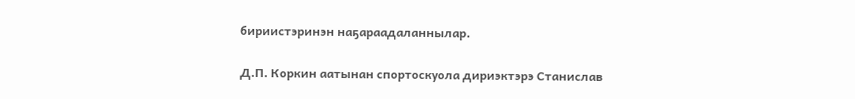бириистэринэн наҕараадаланнылар.

Д.П. Коркин аатынан спортоскуола дириэктэрэ Станислав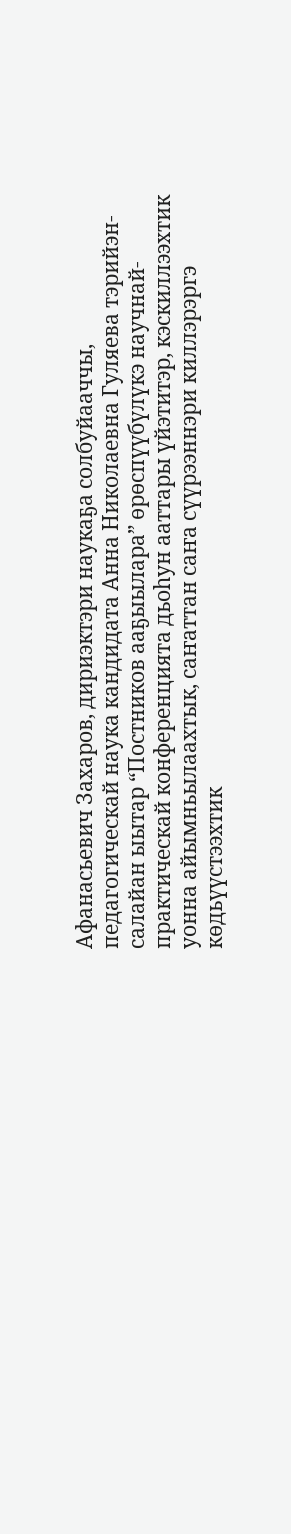Афанасьевич Захаров, дириэктэри наукаҕа солбуйааччы, педагогическай наука кандидата Анна Николаевна Гуляева тэрийэн-салайан ыытар “Постников ааҕыылара” өрөспүүбүлүкэ научнай-практическай конференцията дьоһун ааттары үйэтитэр, кэскиллээхтик уонна айымньылаахтык, саҥаттан саҥа сүүрээннэри киллэрэргэ көдьүүстээхтик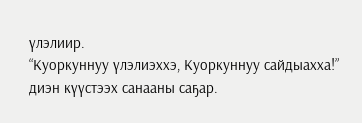үлэлиир.
“Куоркуннуу үлэлиэххэ, Куоркуннуу сайдыахха!” диэн күүстээх санааны саҕар.